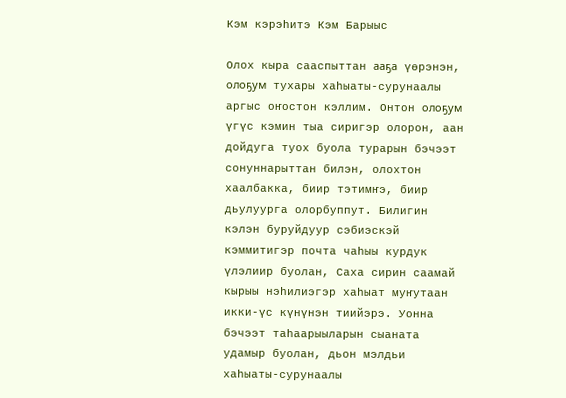Кэм кэрэһитэ Кэм Барыыс

Олох кыра сааспыттан ааҕа үөрэнэн, олоҕум тухары хаһыаты-сурунаалы аргыс оҥостон кэллим. Онтон олоҕум үгүс кэмин тыа сиригэр олорон, аан дойдуга туох буола турарын бэчээт сонуннарыттан билэн, олохтон хаалбакка, биир тэтимҥэ, биир дьулуурга олорбуппут. Билигин кэлэн буруйдуур сэбиэскэй кэммитигэр почта чаһыы курдук үлэлиир буолан, Саха сирин саамай кырыы нэһилиэгэр хаһыат муҥутаан икки-үс күнүнэн тиийэрэ. Уонна бэчээт таһаарыыларын сыаната удамыр буолан, дьон мэлдьи хаһыаты-сурунаалы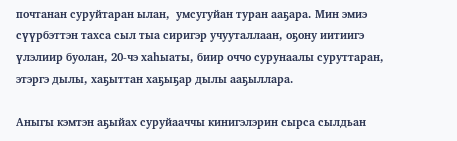почтанан суруйтаран ылан,  умсугуйан туран ааҕара. Мин эмиэ сүүрбэттэн тахса сыл тыа сиригэр учууталлаан, оҕону иитиигэ үлэлиир буолан, 20-чэ хаһыаты, биир оччо сурунаалы суруттаран, этэргэ дылы, хаҕыттан хаҕыҕар дылы ааҕыллара.

Аныгы кэмтэн аҕыйах суруйааччы кинигэлэрин сырса сылдьан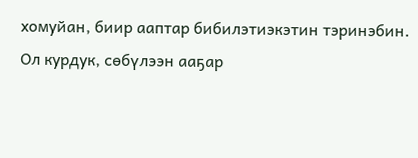хомуйан, биир ааптар бибилэтиэкэтин тэринэбин. Ол курдук, сөбүлээн ааҕар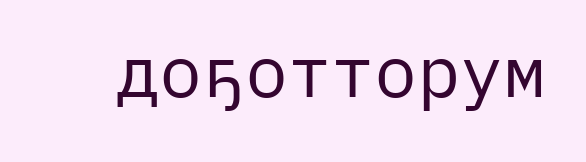доҕотторум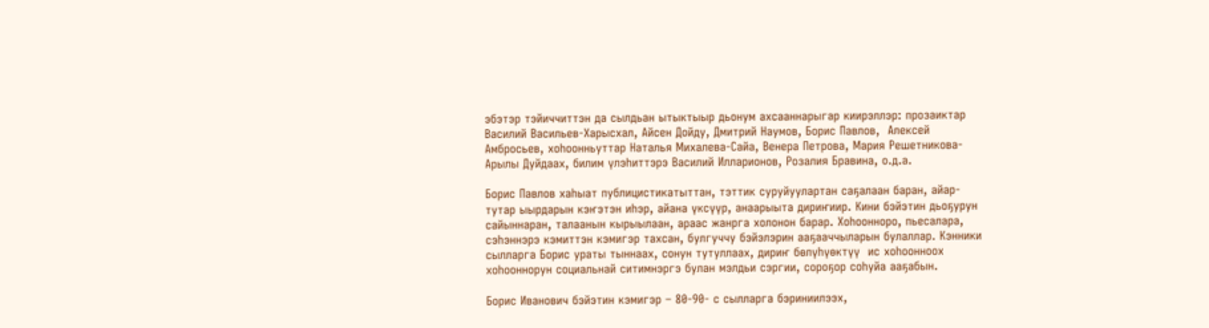эбэтэр тэйиччиттэн да сылдьан ытыктыыр дьонум ахсааннарыгар киирэллэр: прозаиктар Василий Васильев-Харысхал, Айсен Дойду, Дмитрий Наумов, Борис Павлов,  Алексей Амбросьев, хоһоонньуттар Наталья Михалева-Сайа, Венера Петрова, Мария Решетникова-Арылы Дуйдаах, билим үлэһиттэрэ Василий Илларионов, Розалия Бравина, о.д.а.

Борис Павлов хаһыат публицистикатыттан, тэттик суруйуулартан саҕалаан баран, айар-тутар ыырдарын кэҥэтэн иһэр, айана үксүүр, анаарыыта дириҥиир. Кини бэйэтин дьоҕурун сайыннаран, талаанын кырыылаан, араас жанрга холонон барар. Хоһоонноро, пьесалара, сэһэннэрэ кэмиттэн кэмигэр тахсан, булгуччу бэйэлэрин ааҕааччыларын булаллар. Кэнники сылларга Борис ураты тыннаах, сонун тутуллаах, дириҥ бөлүһүөктүү  ис хоһоонноох  хоһооннорун социальнай ситимнэргэ булан мэлдьи сэргии, сороҕор соһуйа ааҕабын.

Борис Иванович бэйэтин кэмигэр – 80-90- с сылларга бэриниилээх,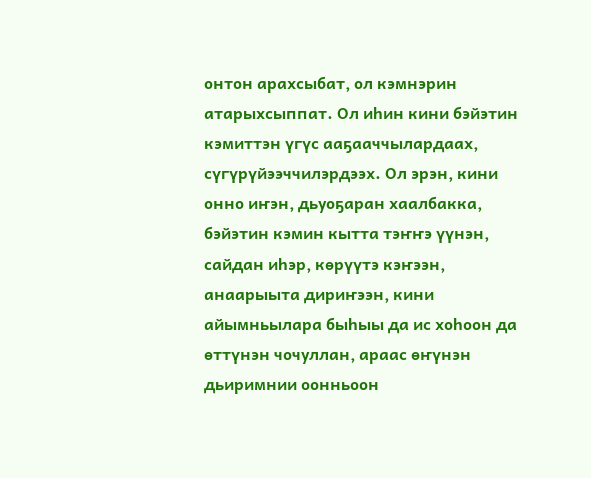онтон арахсыбат, ол кэмнэрин атарыхсыппат. Ол иһин кини бэйэтин кэмиттэн үгүс ааҕааччылардаах, сүгүрүйээччилэрдээх. Ол эрэн, кини онно иҥэн, дьуоҕаран хаалбакка, бэйэтин кэмин кытта тэҥҥэ үүнэн, сайдан иһэр, көрүүтэ кэҥээн, анаарыыта дириҥээн, кини айымньылара быһыы да ис хоһоон да өттүнэн чочуллан, араас өҥүнэн дьиримнии оонньоон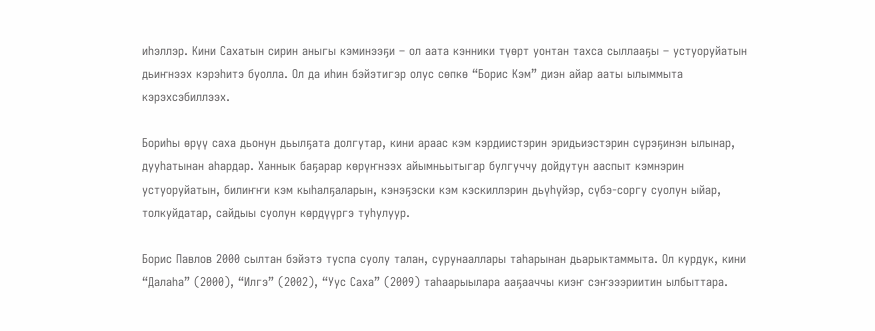иһэллэр. Кини Сахатын сирин аныгы кэминээҕи – ол аата кэнники түөрт уонтан тахса сыллааҕы – устуоруйатын дьиҥнээх кэрэһитэ буолла. Ол да иһин бэйэтигэр олус сөпкө “Борис Кэм” диэн айар ааты ылыммыта кэрэхсэбиллээх.

Бориһы өрүү саха дьонун дьылҕата долгутар, кини араас кэм кэрдиистэрин эридьиэстэрин сүрэҕинэн ылынар, дууһатынан аһардар. Ханнык баҕарар көрүҥнээх айымньытыгар булгуччу дойдутун ааспыт кэмнэрин устуоруйатын, билиҥҥи кэм кыһалҕаларын, кэнэҕэски кэм кэскиллэрин дьүһүйэр, сүбэ-соргу суолун ыйар, толкуйдатар, сайдыы суолун көрдүүргэ туһулуур.

Борис Павлов 2000 сылтан бэйэтэ туспа суолу талан, сурунааллары таһарынан дьарыктаммыта. Ол курдук, кини “Далаһа” (2000), “Илгэ” (2002), “Уус Саха” (2009) таһаарыылара ааҕааччы киэҥ сэҥэээриитин ылбыттара.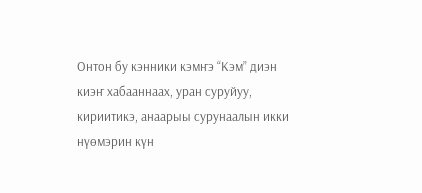Онтон бу кэнники кэмҥэ “Кэм” диэн киэҥ хабааннаах, уран суруйуу, кириитикэ, анаарыы сурунаалын икки нүөмэрин күн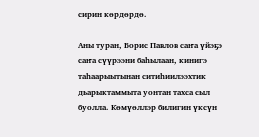сирин көрдөрдө.

Аны туран, Борис Павлов саҥа үйэҕэ саҥа сүүрээни баһылаан, кинигэ таһаарыытынан ситиһиилээхтик дьарыктаммыта уонтан тахса сыл буолла. Көмүөллэр билигин үксүн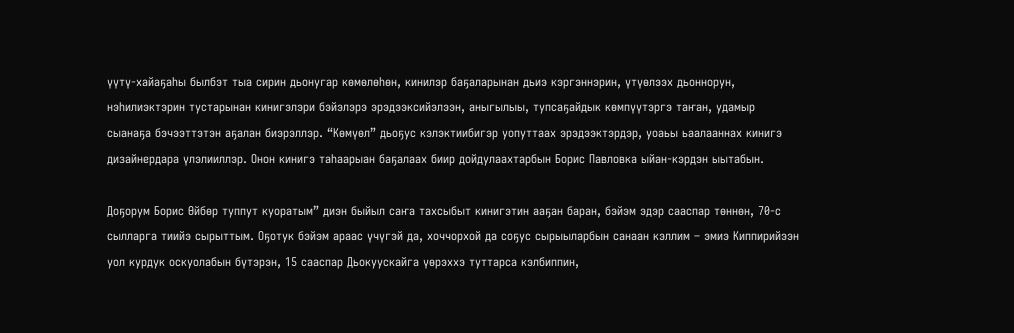үүтү-хайаҕаһы былбэт тыа сирин дьонугар көмөлөһөн, кинилэр баҕаларынан дьиэ кэргэннэрин, үтүөлээх дьоннорун, нэһилиэктэрин тустарынан кинигэлэри бэйэлэрэ эрэдээксийэлээн, аныгылыы, тупсаҕайдык көмпүүтэргэ таҥан, удамыр сыанаҕа бэчээттэтэн аҕалан биэрэллэр. “Көмүөл” дьоҕус кэлэктиибигэр уопуттаах эрэдээктэрдэр, уоаьы ьаалааннах кинигэ дизайнердара үлэлииллэр. Онон кинигэ таһаарыан баҕалаах биир дойдулаахтарбын Борис Павловка ыйан-кэрдэн ыытабын.

Доҕорум Борис Өйбөр туппут куоратым” диэн быйыл саҥа тахсыбыт кинигэтин ааҕан баран, бэйэм эдэр сааспар төннөн, 70-с сылларга тиийэ сырыттым. Оҕотук бэйэм араас үчүгэй да, хоччорхой да соҕус сырыыларбын санаан кэллим – эмиэ Киппирийээн уол курдук оскуолабын бүтэрэн, 15 сааспар Дьокуускайга үөрэххэ туттарса кэлбиппин,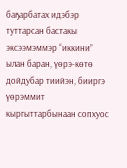баҕарбатах идэбэр туттарсан бастакы эксээмэммэр “иккини” ылан баран, үөрэ-көтө дойдубар тиийэн, бииргэ үөрэммит кыргыттарбынаан сопхуос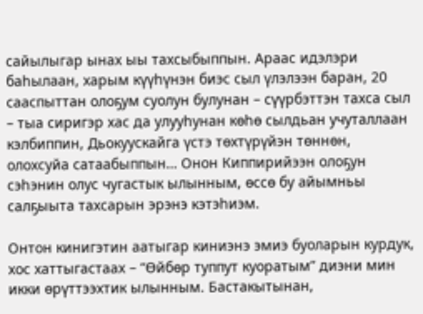сайылыгар ынах ыы тахсыбыппын. Араас идэлэри баһылаан, харым күүһүнэн биэс сыл үлэлээн баран, 20 сааспыттан олоҕум суолун булунан – сүүрбэттэн тахса сыл – тыа сиригэр хас да улууһунан көһө сылдьан учуталлаан кэлбиппин, Дьокуускайга үстэ төхтүрүйэн төннөн, олохсуйа сатаабыппын… Онон Киппирийээн олоҕун сэһэнин олус чугастык ылынным, өссө бу айымньы салҕыыта тахсарын эрэнэ кэтэһиэм.

Онтон кинигэтин аатыгар киниэнэ эмиэ буоларын курдук, хос хаттыгастаах – “Өйбөр туппут куоратым” диэни мин икки өрүттээхтик ылынным. Бастакытынан,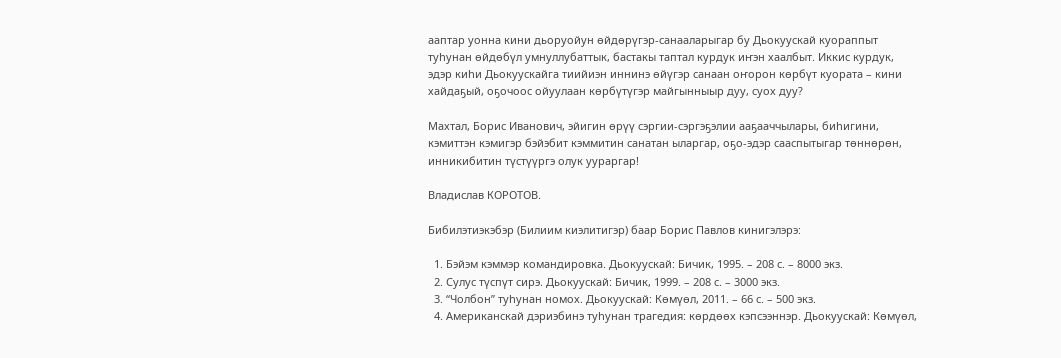ааптар уонна кини дьоруойун өйдөрүгэр-санааларыгар бу Дьокуускай куораппыт туһунан өйдөбүл умнуллубаттык, бастакы таптал курдук иҥэн хаалбыт. Иккис курдук, эдэр киһи Дьокуускайга тиийиэн иннинэ өйүгэр санаан оҥорон көрбүт куората – кини хайдаҕый, оҕочоос ойуулаан көрбүтүгэр майгынныыр дуу, суох дуу?

Махтал, Борис Иванович, эйигин өрүү сэргии-сэргэҕэлии ааҕааччылары, биһигини, кэмиттэн кэмигэр бэйэбит кэммитин санатан ыларгар, оҕо-эдэр сааспытыгар төннөрөн, инникибитин түстүүргэ олук уураргар!

Владислав КОРОТОВ.

Бибилэтиэкэбэр (Билиим киэлитигэр) баар Борис Павлов кинигэлэрэ:

  1. Бэйэм кэммэр командировка. Дьокуускай: Бичик, 1995. – 208 с. – 8000 экз.
  2. Сулус түспүт сирэ. Дьокуускай: Бичик, 1999. – 208 с. – 3000 экз.
  3. “Чолбон” туһунан номох. Дьокуускай: Көмүөл, 2011. – 66 с. – 500 экз.
  4. Американскай дэриэбинэ туһунан трагедия: көрдөөх кэпсээннэр. Дьокуускай: Көмүөл,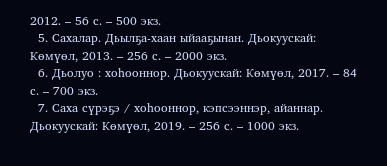2012. – 56 с. – 500 экз.
  5. Сахалар. Дьылҕа-хаан ыйааҕынан. Дьокуускай: Көмүөл, 2013. – 256 с. – 2000 экз.
  6. Дьолуо : хоһооннор. Дьокуускай: Көмүөл, 2017. – 84 с. – 700 экз.
  7. Саха сүрэҕэ / хоһооннор, кэпсээннэр, айаннар. Дьокуускай: Көмүөл, 2019. – 256 с. – 1000 экз.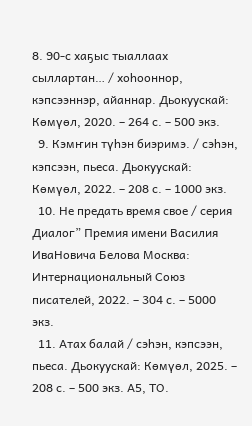8. 90-с хаҕыс тыаллаах сыллартан… / хоһооннор, кэпсээннэр, айаннар. Дьокуускай: Көмүөл, 2020. – 264 с. – 500 экз.
  9. Кэмҥин түһэн биэримэ. / сэһэн, кэпсээн, пьеса. Дьокуускай: Көмүөл, 2022. – 208 с. – 1000 экз.
  10. Не предать время свое / серия Диалог” Премия имени Василия ИваНовича Белова Москва: Интернациональный Союз писателей, 2022. – 304 с. – 5000 экз.
  11. Атах балай / сэһэн, кэпсээн, пьеса. Дьокуускай: Көмүөл, 2025. – 208 с. – 500 экз. А5, ТО.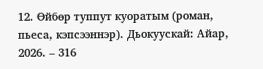12. Өйбөр туппут куоратым (роман, пьеса, кэпсээннэр). Дьокуускай: Айар, 2026. – 316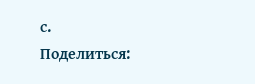с.
Поделиться: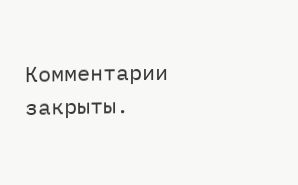Комментарии закрыты.